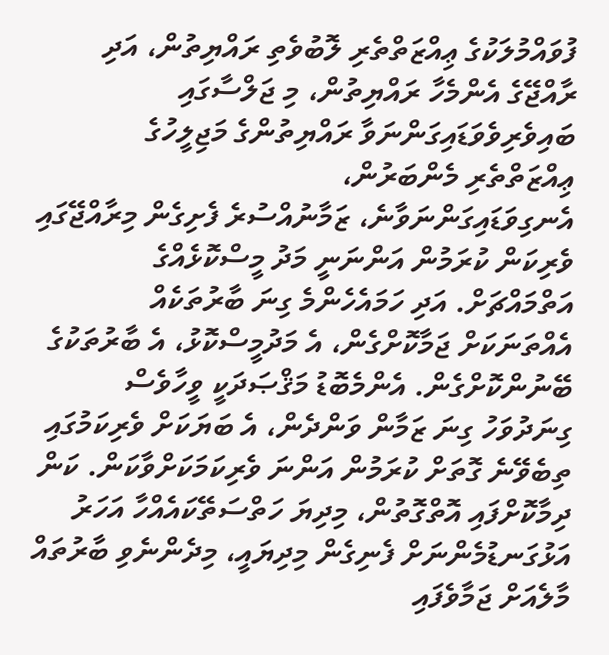ފުވައްމުލަކުގެ ޢިއްޒަތްތެރި ލޮބުވެތި ރައްޔިތުން، އަދި ރާއްޖޭގެ އެންމެހާ ރައްޔިތުން، މި ޖަލްސާގައި ބައިވެރިވެވަޑައިގަންނަވާ ރައްޔިތުންގެ މަޖިލީހުގެ ޢިއްޒަތްތެރި މެންބަރުން،
އެނގިވަޑައިގަންނަވާނެ، ޒަމާނުއްސުރެ ފެށިގެން މިރާއްޖޭގައި ވެރިކަން ކުރަމުން އަންނަނީ މަދު މީސްކޮޅެއްގެ އަތްމައްޗަށް. އަދި ހަމައެހެންމެ ގިނަ ބާރުތަކެއް އެއްތަނަކަށް ޖަމާކޮށްގެން، އެ މަދުމީސްކޮޅު، އެ ބާރުތަކުގެ ބޭނުންކޮށްގެން. އެންމެބޮޑު މަޤްޞަދަކީ ވީހާވެސް ގިނަދުވަހު ގިނަ ޒަމާން ވަންދެން، އެ ބަޔަކަށް ވެރިކަމުގައި ތިބެވޭނެ ގޮތަށް ކުރަމުން އަންނަ ވެރިކަމަކަށްވާކަން. ކަން ދިމާކޮށްފައި އޮތްގޮތުން، މިދިޔަ ހަތްސަތޭކައެއްހާ އަހަރު އަޅުގަނޑުމެންނަށް ފެނިގެން މިދިޔައީ، މިދެންނެވި ބާރުތައް މާލެއަށް ޖަމާވެފައި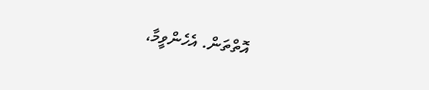އޮތްތަން. އެހެންވީމާ،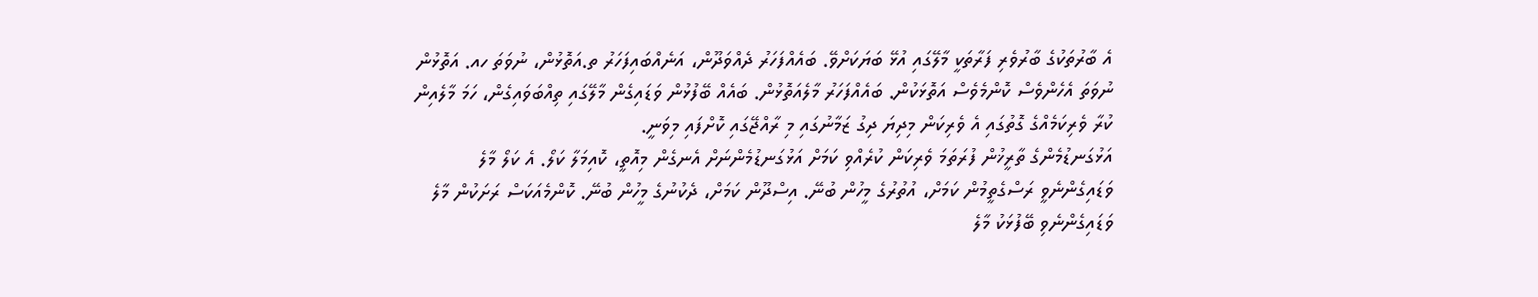އެ ބާރުތަކުގެ ބާރުވެރި ފަރާތަކީ މާލޭގައި އުޅޭ ބަޔަކަށްވޭ. ބައެއްފަހަރު ދެއްވަދޫން، އަނެއްބައިފަހަރު ތ.އަތޮޅުން، ނުވަތަ ހއ. އަތޮޅުން ނުވަތަ އެހެންވެސް ކޮންމެވެސް އަތޮޅަކުން. ބައެއްފަހަރު މާލެއަތޮޅުން. ބައެއް ބޭފުޅުން ވަޑައިގެން މާލޭގައި ތިއްބަވައިގެން، ހަމަ މާލެއިން ކުރާ ވެރިކަމެއްގެ ގޮތުގައި އެ ވެރިކަން މިދިޔަ ދިގު ޒަމާނުގައި މި ރާއްޖޭގައި ކޮށްފައި މިވަނީ.
އަޅުގަނޑުމެންގެ ތާރީޚުން ފުރަތަމަ ވެރިކަން ކުރެއްވި ކަމަށް އަޅުގަނޑުމެންނަށް އެނގެން މިއޮތީ، ކޮއިމަލާ ކަލޯ. އެ ކަލޯ މާލެ ވަޑައިގެންނެވީ ރަސްގެތީމުން ކަމަށް، އުތުރުގެ މީހުން ބުނޭ. އިސްދޫން ކަމަށް، ދެކުނުގެ މީހުން ބުނޭ. ކޮންމެއަކަސް ރަށަކުން މާލެ ވަޑައިގެންނެވި ބޭފުޅަކު މާލެ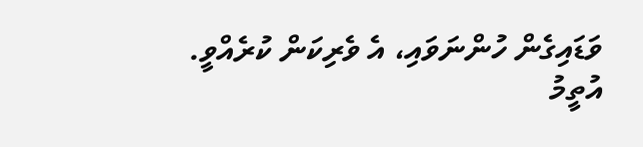ވަޑައިގެން ހުންނަވައި، އެ ވެރިކަން ކުރެއްވީ. އުތީމު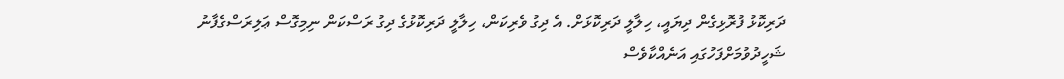ދަރިކޮޅު ފުރޮޅިގެން ދިޔައީ، ހިލާލީ ދަރިކޮޅަށް. އެ ދިގު ވެރިކަން، ހިލާލީ ދަރިކޮޅުގެ ދިގު ރަސްކަން ނިމިގޮސް ޢަލިރަސްގެފާނު ޝަހީދުވުމަށްފަހުގައި އަނެއްކާވެސް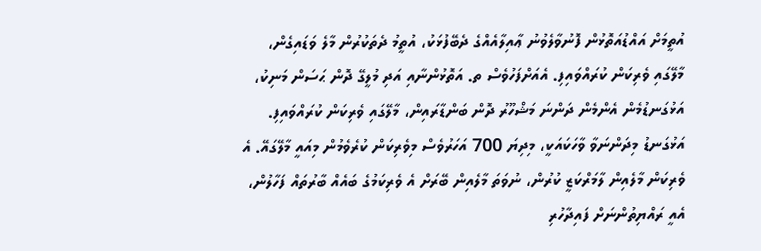އުތީމަށް އައްޑުއަތޮޅުން ފޮނުވާލެވުނު ޢާއިލާއެއްގެ ދެބޭފުޅަކު، އުތީމު ދެތަކުރުން މާލެ ވަޑައިގެން، މާލޭގައި ވެރިކަން ކުރައްވައިފި. އެއަށްފަހުވެސް ތ. އަތޮޅުންނާއި އަދި މުލީގޭ ދޮން ޙަސަން މަނިކު، އަޅުގަނޑުމެން އެންމެން ދަންނަ މަޝްހޫރު ދޮން ބަންޑާރައިން، މާލޭގައި ވެރިކަން ކުރައްވައިފި.
އަޅުގަނޑު މިދަންނަވާ ވާހަކައަކީ، މިދިޔަ 700 އަހަރުވެސް މިވެރިކަން ކުރެވެމުން މިއައީ މާލޭގައޭ. އެ ވެރިކަން މާލެއިން ލާމަރްކަޒީ ކުރުން، ނުވަތަ މާލެއިން ބޭރަށް އެ ވެރިކަމުގެ ބައެއް ބާރުތައް ފަހާލުން، އެއީ ރައްޔިތުންނަށް ފައިދާހުރި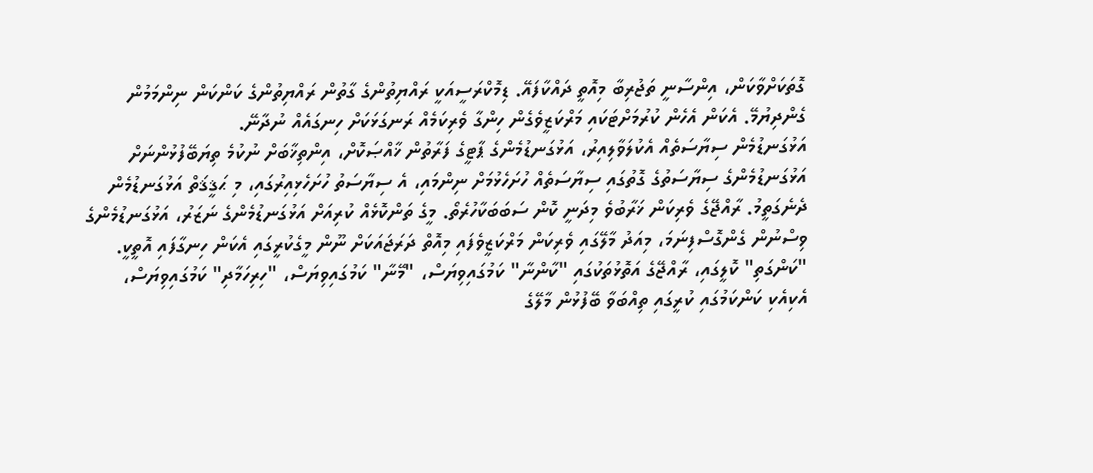ގޮތަކަށްވާކަން، އިންސާނީ ތަޖުރިބާ މިއޮތީ ދައްކާފައޭ. ޑިމޮކްރަސީއަކީ ރައްޔިތުންގެ ގާތުން ރައްޔިތުންގެ ކަންކަން ނިންމަމުން ގެންދިޔުމޭ. އެކަން އެހެން ކުރުމަށްޓަކައި މަރްކަޒީވެގެން ހިންގާ ވެރިކަމެއް ރަނގަޅަކަށް ހިނގައެއް ނުދާނޭ.
އަޅުގަނޑުމެން ސިޔާސަތެއް އެކުލަވާލިއިރު، އަޅުގަނޑުމެންގެ ޕާޓީގެ ފަރާތުން ޚާއްޞަކޮށް، އިންތިޚާބަށް ނުކުމެ ތިޔަބޭފުޅުންނަށް އަޅުގަނޑުމެންގެ ސިޔާސަތުގެ ގޮތުގައި ސިޔާސަތެއް ހުށަހެޅުމަށް ނިންމައި، އެ ސިޔާސަތު ހުށަހެޅިއިރުގައި، މި ޙަޤީޤަތް އަޅުގަނޑުމެން ދެނެގަތީމު. ރާއްޖޭގެ ވެރިކަން ޚަރާބުވެ މިދަނީ ކޮން ސަބަބަކާހުރެތޯ. މީގެ ތަންކޮޅެއް ކުރިއަށް އަޅުގަނޑުމެންގެ ނަޒަރު، އަޅުގަނޑުމެންގެ ވިސްނުން ގެންގޮސްފިނަމަ، މިއަދު މާލޭގައި ވެރިކަން މަރްކަޒީވެފައި މިއޮތް ދަރަޖައަކަށް ނޫން މީގެކުރީގައި އެކަން ހިނގާފައި އޮތީކީ.
"ކަންގަތި" ކޮލީގައި، ރާއްޖޭގެ އަތޮޅުތަކުގައި "ކާންނާ" ކަމުގައިވިޔަސް، "މޭނާ" ކަމުގައިވިޔަސް، "ހިރިހަމާދި" ކަމުގައިވިޔަސް، އެކިއެކި ކަންކަމުގައި ކުރީގައި ތިއްބަވާ ބޭފުޅުން މާލޭގެ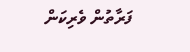ފަރާތުން ވެރިކަން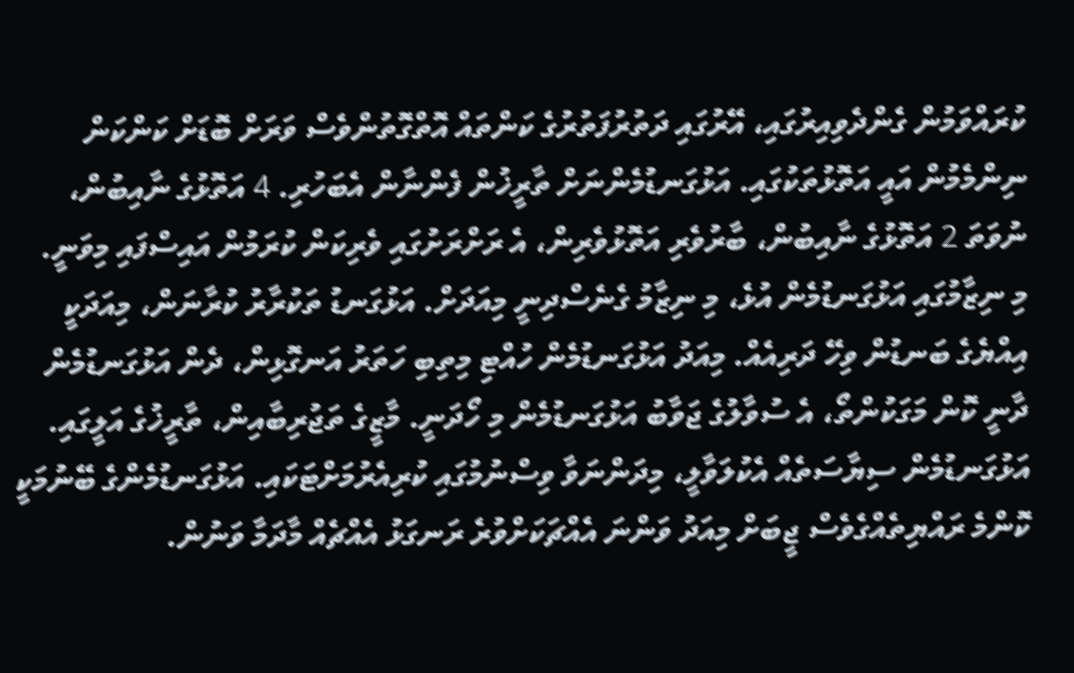ކުރައްވަމުން ގެންދެވިއިރުގައި، އޭރުގައި ދަތުރުފަތުރުގެ ކަންތައް އޮތްގޮތުންވެސް ވަރަށް ބޮޑަށް ކަންކަން ނިންމެމުން އައީ އަތޮޅުތަކުގައި. އަޅުގަނޑުމެންނަށް ތާރީޚުން ފެންނާން އެބަހުރި. 4 އަތޮޅުގެ ނާއިބުން، ނުވަތަ 2 އަތޮޅުގެ ނާއިބުން، ބާރުވެރި އަތޮޅުވެރިން، އެ ރަށްރަށުގައި ވެރިކަން ކުރަމުން އައިސްފައި މިވަނީ.
މި ނިޒާމުގައި އަޅުގަނޑުމެން އުޅެ، މި ނިޒާމު ގެނެސްދިނީ މިއަދަށް. އަޅުގަނޑު ތަކުރާރު ކުރާނަން، މިއަދަކީ އިއްޔެގެ ބަނޑުން ވިހޭ ދަރިއެއް. މިއަދު އަޅުގަނޑުމެން ހުއްޓި މިތިބި ހަތަރު އަނގޮޅިން، ދެން އަޅުގަނޑުމެން ދާނީ ކޮން މަގަކުންތޯ، އެ ސުވާލުގެ ޖަވާބު އަޅުގަނޑުމެން މި ހޯދަނީ. މާޒީގެ ތަޖުރިބާއިން، ތާރީޚުގެ އަލީގައި.
އަޅުގަނޑުމެން ސިޔާސަތެއް އެކުލަވާލީ، މިދަންނަވާ ވިސްނުމުގައި ކުރިއެރުމަށްޓަކައި. އަޅުގަނޑުމެންގެ ބޭނުމަކީ ކޮންމެ ރައްޔިތެއްގެވެސް ޖީބަށް މިއަދު ވަންނަ އެއްޗަކަށްވުރެ ރަނގަޅު އެއްޗެއް މާދަމާ ވަނުން.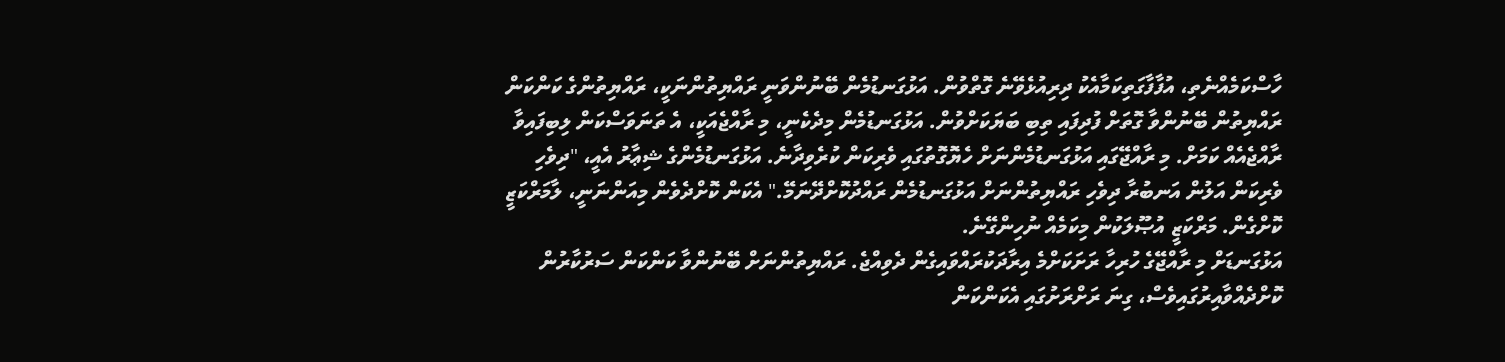ހާސްކަމެއްނެތި، އުފާފާގަތިކަމާއެކު ދިރިއުޅެވޭނެ ގޮތްވުން. އަޅުގަނޑުމެން ބޭނުންވަނީ ރައްޔިތުންނަކީ، ރައްޔިތުންގެ ކަންކަން ރައްޔިތުން ބޭނުންވާ ގޮތަށް ފުދިފައި ތިބި ބަޔަކަށްވުން. އަޅުގަނޑުމެން މިދެކެނީ، މި ރާއްޖެއަކީ، އެ ތަނަވަސްކަން ލިބިފައިވާ ރާއްޖެއެއް ކަމަށް. މި ރާއްޖޭގައި އަޅުގަނޑުމެންނަށް ހެޔޮގޮތުގައި ވެރިކަން ކުރެވިދާނެ. އަޅުގަނޑުމެންގެ ޝިޢާރު އެއީ، "ދިވެހި ވެރިކަން އަލުން އަނބުރާ ދިވެހި ރައްޔިތުންނަށް އަޅުގަނޑުމެން ރައްދުކޮށްދޭނަމޭ." އެކަން ކޮށްދެވެން މިއަންނަނީ، ލާމަރްކަޒީ ކޮށްގެން. މަރްކަޒީ އުޞޫލަކުން މިކަމެއް ނުހިންގޭނެ.
އަޅުގަނޑަށް މި ރާއްޖޭގެ ހުރިހާ ރަށަކަށްމެ އިރާދަކުރައްވައިގެން ދެވިއްޖެ. ރައްޔިތުންނަށް ބޭނުންވާ ކަންކަން ސަރުކާރުން ކޮށްދެއްވާއިރުގައިވެސް، ގިނަ ރަށްރަށުގައި އެކަންކަން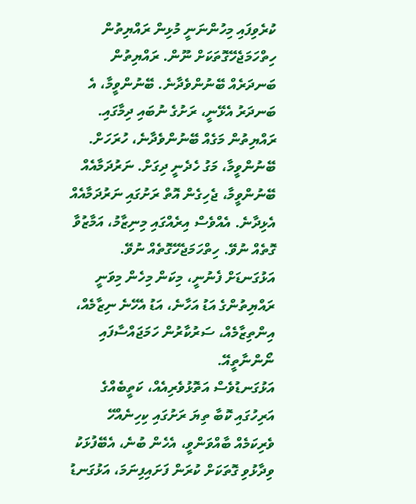ކުރެވިފައި މިހުންނަނީ މުޅިން ރައްޔިތުން ހިތްހަމަޖެހޭގޮތަކަށް ނޫން. ރައްޔިތުން ބަނދަރެއް ބޭނުންވެދާނެ. ބޭނުންވީމާ، އެ ބަނދަރު އެޅޭނީ، ރަށުގެ ނުބައި ދިމާގައި. ރައްޔިތުން މަގެއް ބޭނުންވެދާނެ، ހުރަހަށް. ބޭނުންވީމާ، މަގު ހެދެނީ ދިގަށް. ނަރުދަމާއެއް ބޭނުންވީމާ، ޖެހިގެން އޮތް ރަށުގައި ނަރުދަމާއެއް އެޅިދާނެ. އެއްވެސް އިރެއްގައި މިނިޒާމު، އަމާޒުވާ ގޮތެއް ނުވޭ. ހިތްހަމަޖެހޭގޮތެއް ނުވޭ. އަޅުގަނޑަށް ފެނުނީ، މިކަން މިހެން މިވަނީ ރައްޔިތުންގެ އަޑު އަހާނެ، އަޑު އެހޭނެ ނިޒާމެއް، އިންތިޒާމެއް، ސަރުކާރުން ހަމަޖައްސާފައި ނޯންނާތީއޭ.
އަޅުގަނޑުވެސް އަތޮޅުވެރިއެއް، ކަތީބެއްގެ އަރިހުގައި ކޮބާ ތިޔަ ރަށުގައި ކިހިނެއްހޭ ވެރިކަމެއް ބާއްވަންވީ، އެހެން ބުނެ، އެބޭފުޅަކު ވިދާޅުވި ގޮތަކަށް ކުރަން ފަށައިފިނަމަ، އަޅުގަނޑު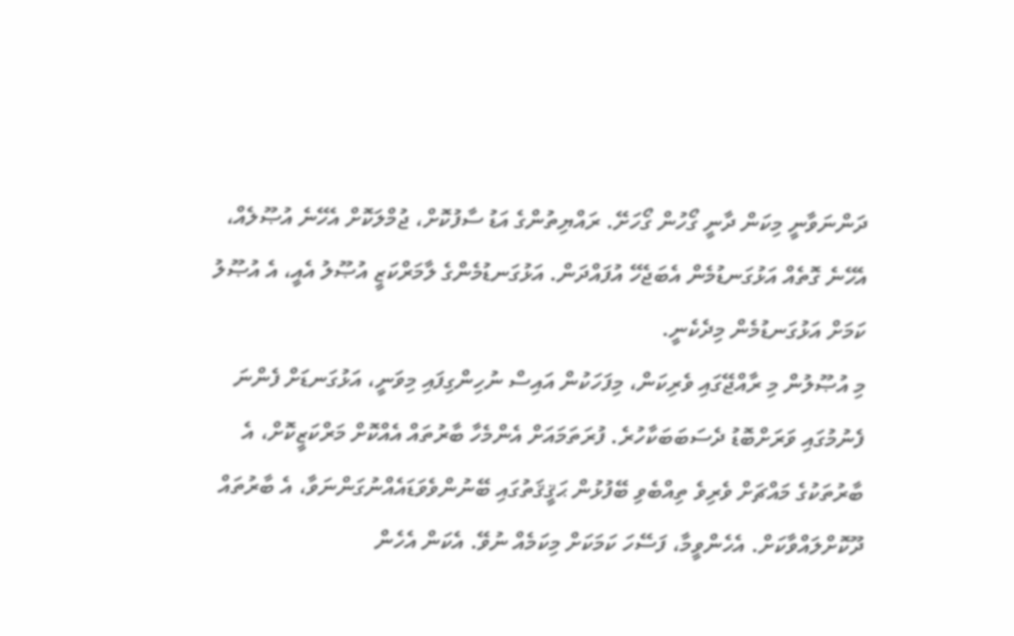ދަންނަވާނީ މިކަން ދާނީ ގޯހުން ގޯހަށޭ. ރައްޔިތުންގެ އަޑު ސާފުކޮށް، ޖުމްލަކޮށް އެހޭނެ އުޞޫލެއް، އެހޭނެ ގޮތެއް އަޅުގަނޑުމެން އެބަޖެހޭ އުފައްދަން. އަޅުގަނޑުމެންގެ ލާމަރްކަޒީ އުޞޫލު އެއީ، އެ އުޞޫލު ކަމަށް އަޅުގަނޑުމެން މިދެކެނީ.
މި އުޞޫލުން މި ރާއްޖޭގައި ވެރިކަން، މިފަހަކުން އައިސް ނުހިންގިފައި މިވަނީ، އަޅުގަނޑަށް ފެންނަ ފެނުމުގައި ވަރަށްބޮޑު ދެސަބަބަކާހުރެ. ފުރަތަމައަށް އެންމެހާ ބާރުތައް އެއްކޮށް މަރްކަޒީކޮށް، އެ ބާރުތަކުގެ މައްޗަށް ވެރިވެ ތިއްބެވި ބޭފުޅުން ޙަޤީޤަތުގައި ބޭނުންވެވަޑައެއްނުގަންނަވާ، އެ ބާރުތައް ދޫކޮށްލައްވާކަށް. އެހެންވީމާ، ފަސޭހަ ކަމަކަށް މިކަމެއް ނުވޭ. އެކަން އެހެން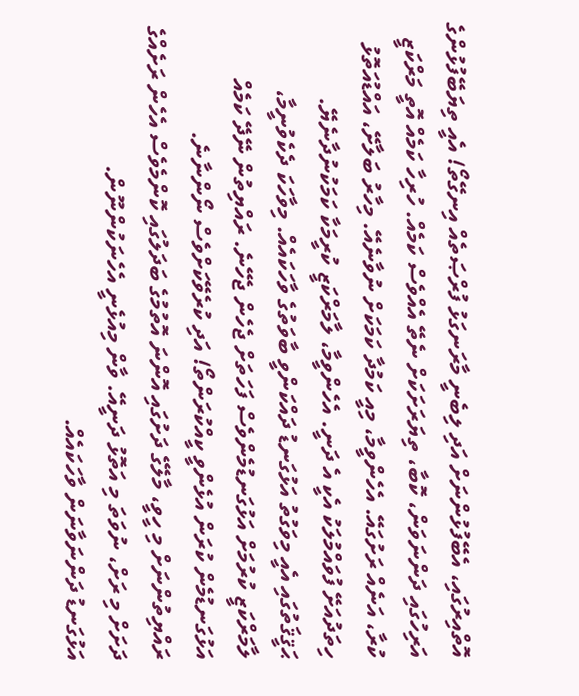އޮތްއިރުގައި، އެބޭފުޅުންނަށް އަދި ލިބެނީ މާރަނގަޅު ފުރްޞަތެއް އިނގޭތޯ! އެއީ ތިޔަބޭފުޅުންގެ އަރިހުގައި ދަންނަވަން، ކޮބާ، ތިޔަރަށަކަށް ނެތޭ އެއްވެސް ކަމެއް. ހުރިހާ ކަމެއް އޮތީ މަރްކަޒީ ކުރާ، އަނެއް ރަށުގައޭ. އެހެންވީމާ، މިއީ ކަމުދާ ކަމަކަށް ނުވާނެއޭ. މިހާރު ބަލާށޭ، އައްޑުއަތޮޅު ހިތަދުއަށޭ ފުވައްމުލަކު އެކީ އެ ދަނީ. އެހެންވީމާ، ލާމަރްކަޒީ ކުރީމަކާ ކަމަކުނުދާނެޔޭ.
ޙަޤީޤަތުގައި އެއީ މިވަގުތު އަޅުގަނޑު ދައްކަންވީ ބާވަތުގެ ވާހަކައެއް. މިވާހަކަ ދެކެވުނީމާ، ލާމަރްކަޒީ ކުރުމަށް އަޅުގަނޑުމެންވެސް ފަހަތަށް ޖެހެން ޖެހޭނެ. ރައްޔިތުން ނޭދޭ ކަމެއް އަޅުގަނޑުމެން ކުރަން އުޅެންވީ ކީއްކުރަންތޯ! އަދި ކުރެވޭކަށްވެސް ނޯންނާނެ. ރައްޔިތުންނަށް މި ހީވީ، މާލޭގެ ދަށުގައި އޮންނަ އޮތުމުގެ ބަދަލުގައި ކޮންމެވެސް އެހެން ރަށެއްގެ ދަށަށް މި ރަށް، ނުވަތަ މި އަތޮޅު ދަނީއޭ. ވާން މިއުޅެނީ އެހެނަކުންނޫން.
އަޅުގަނޑު ދަންނަވާނަން ވާހަކައެއް.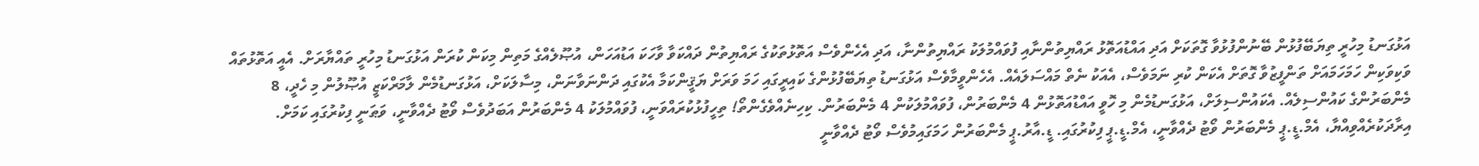އަޅުގަނޑު މިހުރީ ތިޔަބޭފުޅުން ބޭނުންފުޅުވާ ގޮތަކަށް އަދި އައްޑުއަތޮޅު ރައްޔިތުންނާއި ފުވައްމުލަކު ރައްޔިތުންނާ، އަދި އެހެންވެސް އަތޮޅުތަކުގެ ރައްޔިތުން ދައްކަވާ ވާހަކަ އަޑުއަހަން، އުޞޫލެއްގެ މަތިން މިކަން ކުރަން އަޅުގަނޑު މިހުރީ ތައްޔާރަށް. އެއީ އަތޮޅުތައް ވަކިވަކިން ހަމަހަމައަށް ތަންފީޒުވާ ގޮތަށް އެކަން ކުރި ނަމަވެސް، އެއަކު ނެތް މައްސަލައެއް. އެހެންވީމާވެސް އަޅުގަނޑު ތިޔަބޭފުޅުންގެ ކައިރީގައި ހަމަ ވަރަށް ޔަޤީންކަމާ އެކުގައި ދަންނަވާނަން، މިސާލަކަށް، އަޅުގަނޑުމެން ލާމަރްކަޒީ އުޞޫލުން މި ހެދީ، 8 މެންބަރުންގެ ކައުންސިލެއް. އެކައުންސިލަށް، އަޅުގަނޑުމެން މި ހޮވީ އައްޑުއަތޮޅުން 4 މެންބަރުން، ފުވައްމުލަކުން 4 މެންބަރުން. ކިހިނެއްވެގެންތޯ! ތިހީފުޅުކުރައްވަނީ، ފުވައްމުލަކު 4 މެންބަރުން އަބަދުވެސް ވޯޓު ދެއްވާނީ، ވަޠަނީ ފިކުރުގައި ކަމަށް. އިރާދަކުރެއްވިއްޔާ، އެމް.ޑީ.ޕީ މެންބަރުން ވޯޓު ދެއްވާނީ، އެމް.ޑީ.ޕީ ފިކުރުގައި. ޑީ.އާރު.ޕީ މެންބަރުން ހަމަގައިމުވެސް ވޯޓު ދެއްވާނީ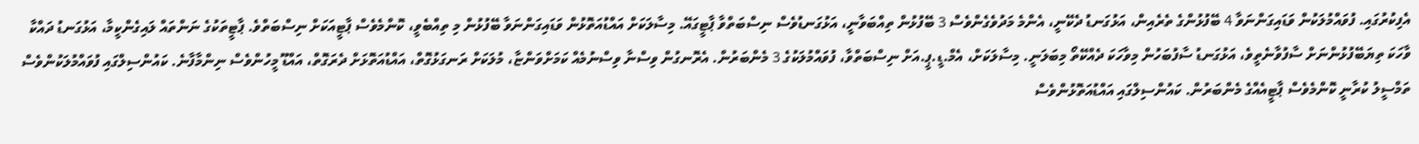އެފިކުރުގައި. ފުވައްމުލަކުން ވަޑައިގަންނަވާ 4 ބޭފުޅުންގެ ތެރެއިން، އަޅުގަނޑު ދެކޭނީ، އެންމެ މަދުވެގެންވެސް 3 ބޭފުޅުން ތިއްބަވާނީ، އަޅުގަނޑުވެސް ނިސްބަތްވާ ޕާޓީގައޭ. މިސާލަކަށް އައްޑުއަތޮޅުން ވަޑައިގަންނަވާ ބޭފުޅުން މި ތިއްބެވީ، ކޮންމެވެސް ޕާޓީއަކަށް ނިސްބަތްވެ. ޕާޓީތަކުގެ ނަންތައް ލައިގެންކީމާ، އަޅުގަނޑު ދައްކާ ވާހަކަ ތިޔަބޭފުޅުންނަށް ސާފުވާނެތީވެ، އަޅުގަނޑު ސާފުބަހުން މިވާހަކަ ދެއްކޭތޯ މިބަލަނީ. މިސާލަކަށް، އެމް.ޑީ.ޕީ.އަށް ނިސްބަތްވާ، ފުވައްމުލަކުގެ 3 މެންބަރުން. އެރޮނގުން ވިސްނާ ވިސްނުމެއް ކަމަށްވަންޏާ، މުލަކަށް ރަނގަޅުގޮތް، އައްޑުއަތޮޅަށް ދެރަގޮތް، އައްޑޫ މީހުންވެސް ނިންމާފާނެ. ކައުންސިލްގައި ފުވައްމުލަކުންވެސް ތަމްސީލު ކުރާނީ ކޮންމެވެސް ޕާޓީއެއްގެ މެންބަރުން. ކައުންސިލްގައި އައްޑުއަތޮޅުންވެސް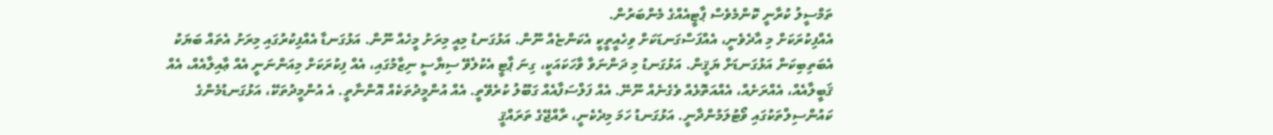ތަމްސީލު ކުރާނީ ކޮންމެވެސް ޕާޓީއެއްގެ މެންބަރުން.
އެއްފިކުރަކަށް މި އާދެވެނީ، އެއްފަސްގަނޑަކަށް ވިހެއީތީކީ އެކަންޏެއް ނޫން. އަޅުގަނޑު މިއީ މިރަށު މީހެއް ނޫން. އަޅުގަނޑާ އެއްފިކުރުގައި މިރަށު އެތައް ބަޔަކު އެބަތިބިކަން އަޅުގަނޑަށް ޔަޤީން. އަޅުގަނޑު މި ދަންނަވާ ވާހަކައަކީ، ގިނަ ޕާޓީ އެކުލެވޭ ސިޔާސީ ނިޒާމުގައި، އެއް ފިކުރަކަށް މިއަންނަނީ އެއް ޢާއިލާއެއް، އެއް ޤަބީލާއެއް، އެއްރަށެއް، އެއްއަތޮޅެއް ވެގެނެއް ނޫނޭ. އެއް ފަލްސަފާއެއް ގަބޫލު ކުރެވޭތީ. އެއް އުންމީދުތަކެއް އޮންނާތީ. އެ އުންމީދުތަކޭ، އަޅުގަނޑުމެންގެ ކައުންސިލްތަކުގައި ވޯޓުލަމުންދާނީ. އަޅުގަނޑު ހަމަ މިދެކެނީ، ރާއްޖޭގެ ތަރައްޤީ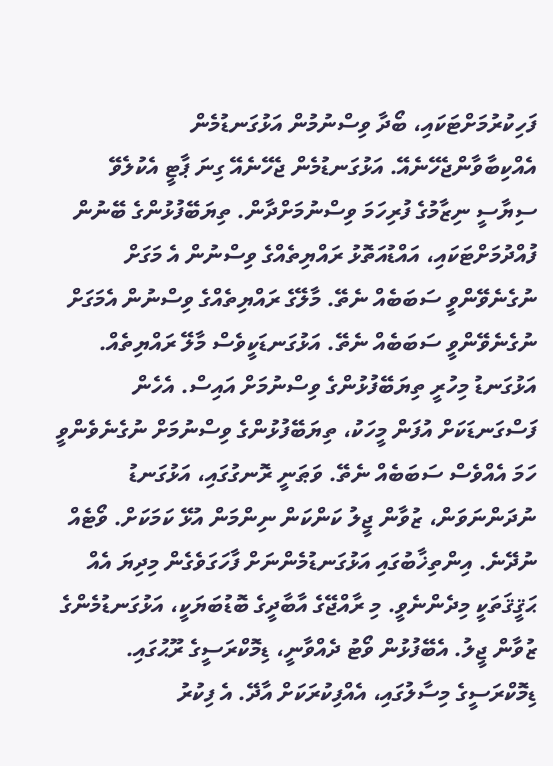ފަހިކުރުމަށްޓަކައި، ބޯދާ ވިސްނުމުން އަޅުގަނޑުމެން އެއްކިބާވާންޖެހޭނެއޭ. އަޅުގަނޑުމެން ޖެހޭނެއޭ ގިނަ ޕާޓީ އެކުލެވޭ ސިޔާސީ ނިޒާމުގެ ފުރިހަމަ ވިސްނުމަށްދާން. ތިޔަބޭފުޅުންގެ ބޭނުން ފުއްދުމަށްޓަކައި، އައްޑުއަތޮޅު ރައްޔިތެއްގެ ވިސްނުން އެ މަގަށް ނުގެނެވޭންވީ ސަބަބެއް ނެތޭ. މާލޭގެ ރައްޔިތެއްގެ ވިސްނުން އެމަގަށް ނުގެނެވޭންވީ ސަބަބެއް ނެތޭ. އަޅުގަނޑަކީވެސް މާލޭ ރައްޔިތެއް. އަޅުގަނޑު މިހުރީ ތިޔަބޭފުޅުންގެ ވިސްނުމަށް އައިސް. އެހެން ފަސްގަނޑަކަށް އުފަން މީހަކު، ތިޔަބޭފުޅުންގެ ވިސްނުމަށް ނުގެނެވެންވީ ހަމަ އެއްވެސް ސަބަބެއް ނެތޭ. ވަޠަނީ ރޮނގުގައި، އަޅުގަނޑު ނުދަންނަވަން، ޒުވާން ޖީލު ކަންކަން ނިންމަން އުޅޭ ކަމަކަށް. ވޯޓެއް ނުދޭނެ. އިންތިޚާބުގައި އަޅުގަނޑުމެންނަށް ފާހަގަވެގެން މިދިޔަ އެއް ޙަޤީޤަތަކީ މިދެންނެވީ. މި ރާއްޖޭގެ އާބާދީގެ ބޮޑުބަޔަކީ، އަޅުގަނޑުމެންގެ ޒުވާން ޖީލު. އެބޭފުޅުން ވޯޓު ދެއްވާނީ، ޑިމޮކްރަސީގެ ރޫޙުގައި. ޑިމޮކްރަސީގެ މިސާލުގައި، އެއްފިކުރަކަށް އާދޭ. އެ ފިކުރު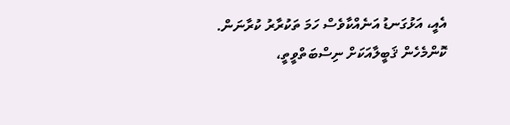އެއީ، އަޅުގަނޑު އަނެއްކާވެސް ހަމަ ތަކުރާރު ކުރާނަން. ކޮންމެހެން ޤަބީލާއަކަށް ނިސްބަތްވީތީ،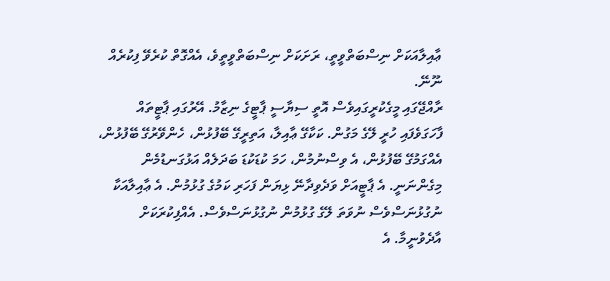ޢާއިލާއަކަށް ނިސްބަތްވީތީ، ރަށަކަށް ނިސްބަތްވީތީވެ، އެއްގޮތް ކުރެވޭ ފިކުރެއް ނޫނޭ.
ރާއްޖޭގައި މީގެކުރީގައިވެސް އޮތީ ސިޔާސީ ޕާޓީގެ ނިޒާމު. އޭރުގައި ޕާޓީތައް ފާހަގަވެފައި ހުރީ ލޭގެ މަގުން. ކަކާގޭ ޢާއިލާ، އަތިރީގޭ ބޭފުޅުން، ހެންވޭރުގޭ ބޭފުޅުން، އެއްގަމުގޭ ބޭފުޅުން، އެ ވިސްނުމުން، ހަމަ ކުޑަކުޑަ ބަދަލެއް އަޅުގަނޑުމެން މިގެންނަނީ. އެ ޕާޓީއަށް ވަދެވިދާނޭ ޅިޔަން ފަހަރި ކަމުގެ ގުޅުމުން. އެ ޢާއިލާއަކާ ނުގުޅުނަސްވެސް ނުވަތަ ލޭގެ ގުޅުމުން ނުގުޅުނަސްވެސް. އެއްފިކުރަކަށް އާދެވުނީމާ. އެ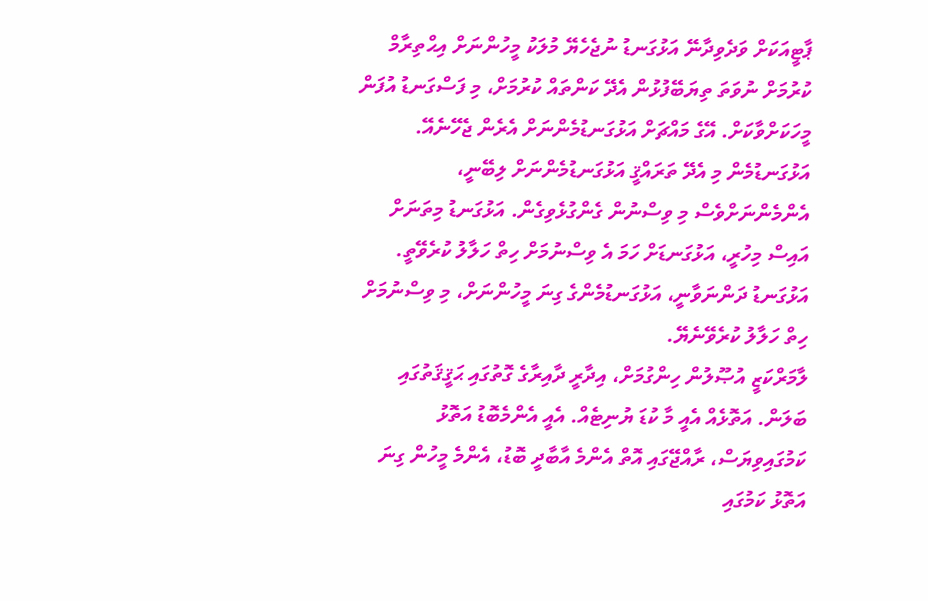ޕާޓީއަކަށް ވަދެވިދާނޭ އަޅުގަނޑު ނުޖެހެޔޭ މުލަކު މީހުންނަށް އިޙްތިރާމް ކުރުމަށް ނުވަތަ ތިޔަބޭފުޅުން އެދޭ ކަންތައް ކުރުމަށް، މި ފަސްގަނޑު އުފަން މީހަކަށްވާކަށް. އޭގެ މައްޗަށް އަޅުގަނޑުމެންނަށް އެރެން ޖެހޭނެއޭ. އަޅުގަނޑުމެން މި އެދޭ ތަރައްޤީ އަޅުގަނޑުމެންނަށް ލިބޭނީ، އެންމެންނަށްވެސް މި ވިސްނުން ގެންގުޅެވިގެން. އަޅުގަނޑު މިތަނަށް އައިސް މިހުރީ، އަޅުގަނޑަށް ހަމަ އެ ވިސްނުމަށް ހިތް ހަލާލު ކުރެވޭތީ. އަޅުގަނޑު ދަންނަވާނީ، އަޅުގަނޑުމެންގެ ގިނަ މީހުންނަށް، މި ވިސްނުމަށް ހިތް ހަލާލު ކުރެވޭނެޔޭ.
ލާމަރްކަޒީ އުޞޫލުން ހިންގުމަށް، އިދާރީ ދާއިރާގެ ގޮތުގައި ޙަޤީޤަތުގައި ބަލަން. އަތޮޅެއް އެއީ މާ ކުޑަ ޔުނިޓެއް. އެއީ އެންމެބޮޑު އަތޮޅު ކަމުގައިވިޔަސް، ރާއްޖޭގައި އޮތް އެންމެ އާބާދީ ބޮޑު، އެންމެ މީހުން ގިނަ އަތޮޅު ކަމުގައި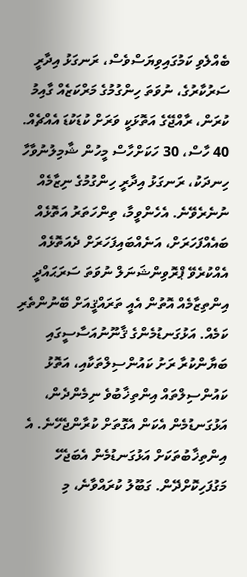ބެއްލެވި ކަމުގައިވިޔަސްވެސް، ރަނގަޅު އިދާރީ ސަރުކާރުގެ، ނުވަތަ ހިންގުމުގެ މަރްކަޒެއް ގާއިމު ކުރަން، ރާއްޖޭގެ އަތޮޅަކީ ވަރަށް ކުޑަކުޑަ އެއްޗެއް. 40 ހާސް، 30 ހަކަށްހާސް މީހުން ޝާމިލުނުވާހާ ހިނދަކު، ރަނގަޅު އިދާރީ ހިންގުމުގެ ނިޒާމެއް ނުނެރެވޭނެ. އެހެންވީމާ، ތިންހަތަރު އަތޮޅެއް ބައެއްފަހަރަށް، އަނެއްބައިފަހަރަށް ދެއަތޮޅެއް އެއްކުރެވޭ ޕްރޮވިންޝަނަލް ނުވަތަ ސަރަޙައްދީ އިންތިޒާމެއް އޮތުން އެއީ ތަރައްޤީއަށް ބޭނުންތެރި ކަމެއް. އަޅުގަނޑުމެންގެ ޤާނޫނުއަސާސީގައި ބަޔާންކުރާ ރަށު ކައުންސިލްތަކާއި، އަތޮޅު ކައުންސިލްތައް އިންތިޚާބުވެ ނިމެންދެން، އަޅުގަނޑުމެން އެކަން އެގޮތަށް ކުރާންޖެހޭނެ. އެ އިންތިޚާބުތަކަށް އަޅުގަނޑުމެން އެބަޖެހޭ މަގުފަހިކޮށްދޭން. ގަބޫލު ކުރައްވާނެ، މި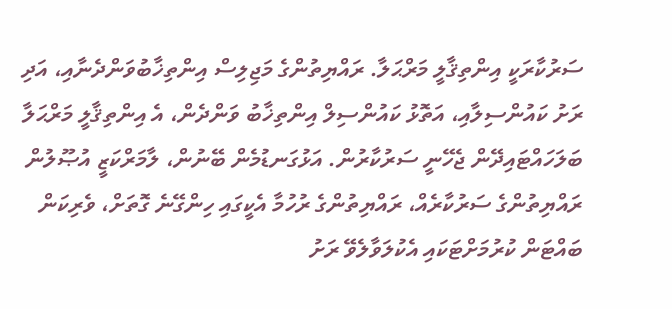ސަރުކާރަކީ އިންތިޤާލީ މަރްޙަލާ. ރައްޔިތުންގެ މަޖިލިސް އިންތިޚާބުވަންދެނާއި، އަދި ރަށު ކައުންސިލާއި، އަތޮޅު ކައުންސިލް އިންތިޚާބު ވަންދެން، އެ އިންތިޤާލީ މަރްޙަލާ ބަލަހައްޓައިދޭން ޖެހޭނީ ސަރުކާރުން. އަޅުގަނޑުމެން ބޭނުން، ލާމަރްކަޒީ އުޞޫލުން ރައްޔިތުންގެ ސަރުކާރެއް، ރައްޔިތުންގެ ރުހުމާ އެކީގައި ހިންގޭނެ ގޮތަށް، ވެރިކަން ބައްޓަން ކުރުމަށްޓަކައި އެކުލަވާލެވޭ ރަށު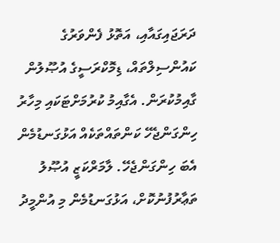ދަރަޖައިގައާއި، އަތޮޅު ފެންވަރުގެ ކައުންސިލްތައް، ޑިމޮކްރަސީގެ އުޞޫލުން ގާއިމުކުރަން. އެގާއިމު ކުރުމަށްޓަކައި މިހާރު ހިންގަންޖެހޭ ކަންތައްތަކެއް އަޅުގަނޑުމެން އެބަ ހިންގަންޖެހޭ. ލާމަރްކަޒީ އުޞޫލު ތަޢާރުފުނުކޮށް، އަޅުގަނޑުމެން މި އުންމީދު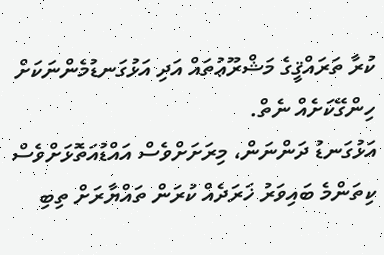ކުރާ ތަރައްޤީގެ މަޝްރޫޢުތައް އަދި އަޅުގަނޑުމެންނަކަށް ހިންގޭކަށެއް ނެތް.
އަޅުގަނޑު ދަންނަން، މިރަށަށްވެސް އައްޑުއަތޮޅަށްވެސް ކިތަންމެ ބައިވަރު ޚަރަދެއް ކުރަން ތައްޔާރަށް ތިބި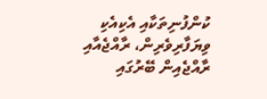ކުންފުނިތަކާއި އެކިއެކި ވިޔަފާރިވެރިން، ރާއްޖެއާއި ރާއްޖެއިން ބޭރުގައި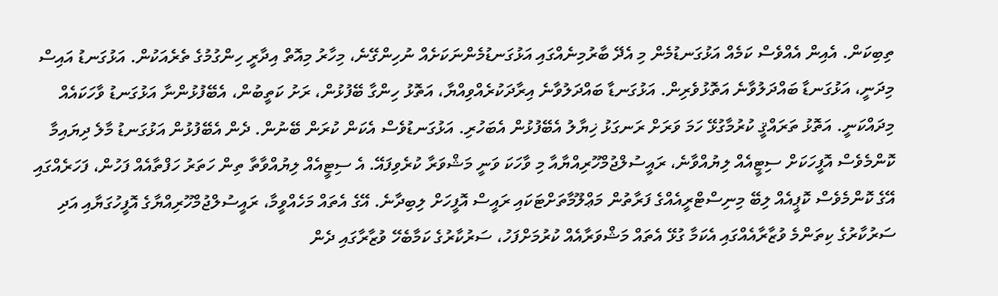ތިބިކަން. އެއިން އެއްވެސް ކަމެއް އަޅުގަނޑުމެން މި އެދޭ ބާރުމިނެއްގައި އަޅުގަނޑުމެންނަކަށެއް ނުހިންގޭނެ، މިހާރު މިއޮތް އިދާރީ ހިންގުމުގެ ތެރެއަކުން. އަޅުގަނޑު އައިސް މިދަނީ، އަޅުގަނޑާ ބައްދަލުވާނެ އަތޮޅުވެރިން. އަޅުގަނޑާ ބައްދަލުވާނެ އިރާދަކުރެއްވިއްޔާ، އަތޮޅު ހިންގާ ބޭފުޅުން، ރަށު ކަތީބުން، އެބޭފުޅުންނާ އަޅުގަނޑު ވާހަކައެއް މިދައްކަނީ. އަތޮޅު ތަރައްޤީ ކުރުމާގުޅޭ ހަމަ ވަރަށް ރަނގަޅު ޚިޔާލު އެބޭފުޅުން އެބަހުރި. އަޅުގަނޑުވެސް އެކަން ކުރަން ބޭނުން. ދެން އެބޭފުޅުން އަޅުގަނޑު މާލެ ދިޔައިމާ ކޮންމެވެސް އޮފީހަކަށް ސިޓީއެއް ލިޔުއްވާނެ، ރައީސުލްޖުމްހޫރިއްޔާއާ މި ވާހަކަ ވަނީ މަޝްވަރާ ކުރެވިފައޭ. އެ ސިޓީއެއް ލިޔުއްވާތާ ތިން ހަތަރު ހަފްތާއެއް ފަހުން، ފަހަރެއްގައި އޭގެ ކޮންމެވެސް ކޮޕީއެއް ލިބޭ މިނިސްޓްރީއެއްގެ ފަރާތުން މަޢްލޫމާތަށްޓަކައި ރައީސް އޮފީހަށް ލިބިދާނެ. އޭގެ އެތައް މަހެއްވީމާ، ރައީސުލްޖުމްހޫރިއްޔާގެ އޮފީހުގަޔާއި އަދި ސަރުކާރުގެ ކިތަންމެ ވުޒާރާއެއްގައި އެކަމާ ގުޅޭ އެތައް މަޝްވަރާއެއް ކުރުމަށްފަހު، ސަރުކާރުގެ ކަމާބެހޭ ވުޒާރާގައި ދެން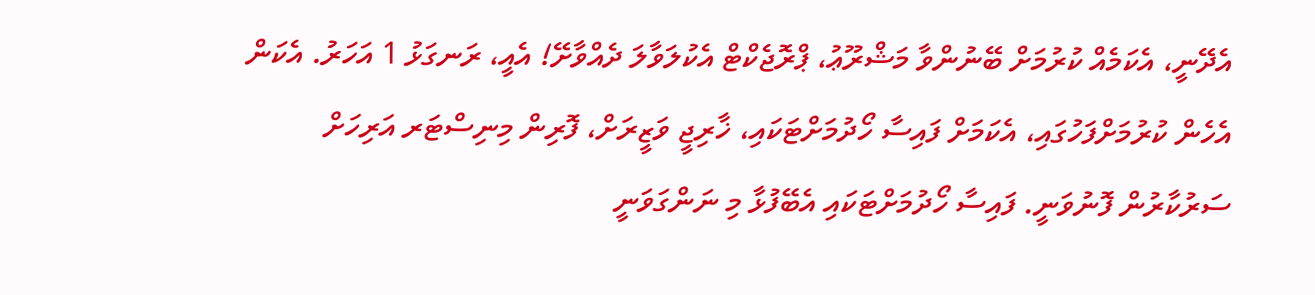އެދޭނީ، އެކަމެއް ކުރުމަށް ބޭނުންވާ މަޝްރޫޢު، ޕްރޮޖެކްޓް އެކުލަވާލަ ދެއްވާށޭ! އެއީ، ރަނގަޅު 1 އަހަރު. އެކަން އެހެން ކުރުމަށްފަހުގައި، އެކަމަށް ފައިސާ ހޯދުމަށްޓަކައި، ޚާރިޖީ ވަޒީރަށް، ފޮރިން މިނިސްޓަރ އަރިހަށް ސަރުކާރުން ފޮނުވަނީ. ފައިސާ ހޯދުމަށްޓަކައި އެބޭފުޅާ މި ނަންގަވަނީ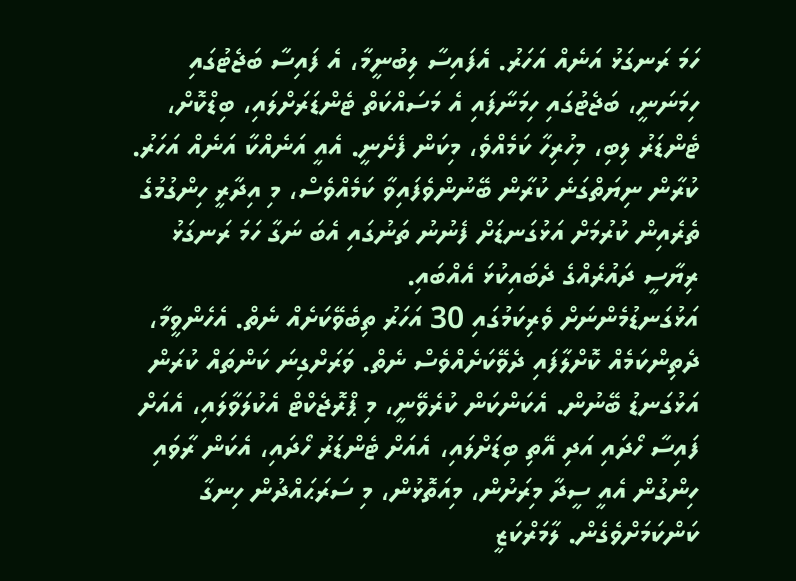ހަމަ ރަނގަޅު އަނެއް އަހަރު. އެފައިސާ ލިބުނީމާ، އެ ފައިސާ ބަޖެޓުގައި ހިމަނަނީ، ބަޖެޓުގައި ހިމަނާފައި އެ މަސައްކަތް ޓެންޑަރަށްލައި، ބިޑްކޮށް، ޓެންޑަރު ލިބި، މިހުރިހާ ކަމެއްވެ، މިކަން ފެށެނީ. އެއީ އަނެއްކާ އަނެއް އަހަރު. ކުރާން ނިޔަތްގަނެ ކުރާން ބޭނުންވެފައިވާ ކަމެއްވެސް، މި އިދާރީ ހިންގުމުގެ ތެރެއިން ކުރުމަށް އަޅުގަނޑަށް ފެނުނު ތަނުގައި އެބަ ނަގާ ހަމަ ރަނގަޅު ރިޔާސީ ދައުރެއްގެ ދެބައިކުޅަ އެއްބައި.
އަޅުގަނޑުމެންނަށް ވެރިކަމުގައި 30 އަހަރު ތިބެވޭކަށެއް ނެތް. އެހެންވީމާ، ދެތިންކަމެއް ކޮށްލާފައި ދެވޭކަށެއްވެސް ނެތް. ވަރަށްގިނަ ކަންތައް ކުރަން އަޅުގަނޑު ބޭނުން. އެކަންކަން ކުރެވޭނީ، މި ޕްރޮޖެކްޓް އެކުލަވާލައި، އެއަށް ފައިސާ ހޯދައި އަދި އޭތި ބިޑަށްލައި، އެއަށް ޓެންޑަރު ހޯދައި، އެކަން ރާވައި ހިންގުން އެއީ ސީދާ މިރަށުން، މިއަތޮޅުން، މި ސަރަޙައްދުން ހިނގާ ކަންކަމަށްވެގެން. ލާމަރްކަޒީ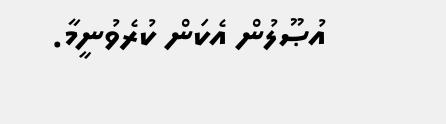އުޞޫލުން އެކަން ކުރެވުނީމާ.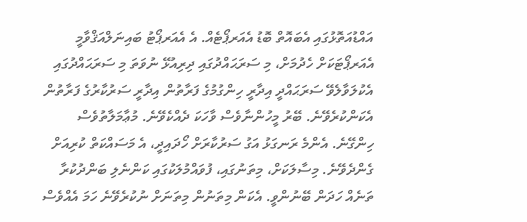އައްޑުއަތޮޅުގައި އެބައޮތް ބޮޑު އެއަރޕޯޓެއް. އެ އެއަރޕޯޓު ބައިނަލްއަޤްވާމީ އެއަރޕޯޓަކަށް ހެދުމަށް، މި ސަރަޙައްދުގައި ދިރިއުޅޭ ނުވަތަ މި ސަރަޙައްދުގައި އެކުލަވާލެވޭ ސަރަޙައްދީ އިދާރީ ހިންގުމުގެ ފަރާތުން އިދާރީ ސަރުކާރުގެ ފަރާތުން އެކަންކުރެވޭނެ. ބޭރު މީހުންނާވެސް ވާހަކަ ދެއްކެވޭނެ. މުޢާމަލާތުވެސް ހިންގޭނެ. އެންމެ ރަނގަޅު އަގު ސަރުކާރަށް ހޯދައިދީ، އެ މަސައްކަތް ކުރިއަށް ގެންދެވޭނެ. މިސާލަކަށް، މިތަނުގައި، ފުވައްމުލަކުގައި ކަންނެލި ބަންދުކުރާ ތަނެއް ހަދަން ބޭނުންވީ. އެކަން މިތަނުން މިތަނަށް ނުކުރެވޭނެ ހަމަ އެއްވެސް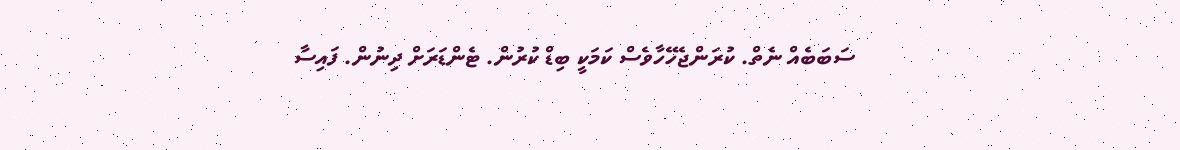ސަބަބެއް ނެތް. ކުރަންޖެހޭހާވެސް ކަމަކީ ބިޑް ކުރުން. ޓެންޑަރަށް ދިނުން. ފައިސާ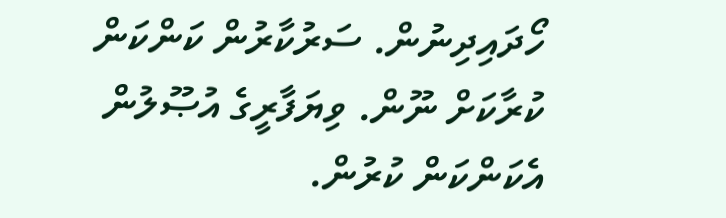ހޯދައިދިނުން. ސަރުކާރުން ކަންކަން ކުރާކަށް ނޫން. ވިޔަފާރީގެ އުޞޫލުން އެކަންކަން ކުރުން.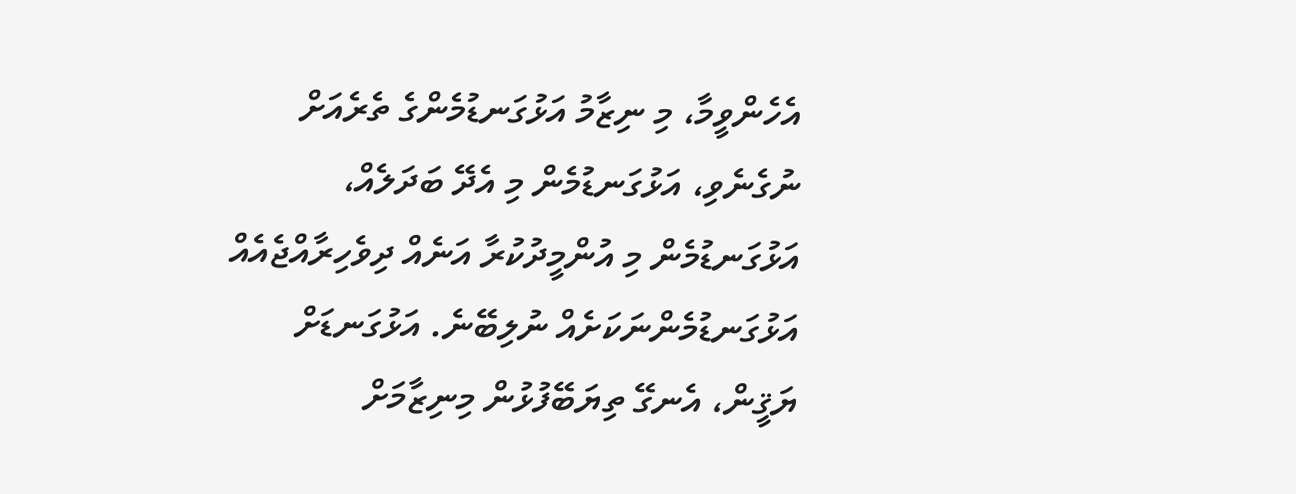އެހެންވީމާ، މި ނިޒާމު އަޅުގަނޑުމެންގެ ތެރެއަށް ނުގެނެވި، އަޅުގަނޑުމެން މި އެދޭ ބަދަލެއް، އަޅުގަނޑުމެން މި އުންމީދުކުރާ އަނެއް ދިވެހިރާއްޖެއެއް އަޅުގަނޑުމެންނަކަށެއް ނުލިބޭނެ. އަޅުގަނޑަށް ޔަޤީން، އެނގޭ ތިޔަބޭފުޅުން މިނިޒާމަށް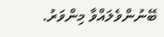ބޭނުންވެލައްވާ މިންވަރު.